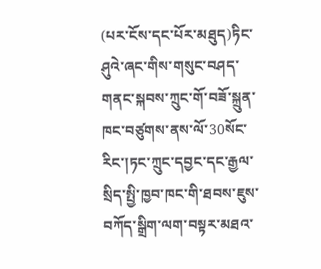(པར་ངོས་དང་པོར་མཐུད)ཏིང་ཤུའེ་ཞང་གིས་གསུང་བཤད་གནང་སྐབས་ཀྲུང་གོ་བཟོ་སྐྲུན་ཁང་བཙུགས་ནས་ལོ་30སོང་རིང་།ཏང་ཀྲུང་དབྱང་དང་རྒྱལ་སྲིད་སྤྱི་ཁྱབ་ཁང་གི་ཐབས་ཇུས་བཀོད་སྒྲིག་ལག་བསྟར་མཐའ་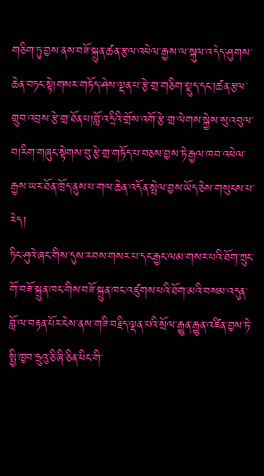གཅིག་ཏུ་བྱས་ནས་བཟོ་སྐྲུན་ཚན་རྩལ་འཕེལ་རྒྱས་ལ་སྐུལ་འདེད་ཤུགས་ཆེན་བཏང་སྟེ།གསར་གཏོད་ཤེས་ལྡན་པ་རྩེ་གྲ་གཅིག་སྡུད་དང་།ཚན་རྩལ་གྲུབ་འབྲས་རྩེ་གྲ་ཐོན་པ།བློ་འདྲིའི་གྲོས་འགོ་རྩེ་གྲ་ལེགས་སྐྱེས་སུ་འབུལ་བ།རིག་གཞུང་སྟེགས་བུ་རྩེ་གྲ་གཏོད་པ་བཅས་བྱས་ཏེ་རྒྱལ་ཁབ་འཕེལ་རྒྱས་ཡར་ཐོན་ཁྲོད་ནུས་པ་གལ་ཆེན་འདོན་སྤེལ་བྱས་ཡོད་ཅེས་གསུངས་པ་རེད།
ཏིང་ཤུའེ་ཞང་གིས་དུས་རབས་གསར་པ་དང་རྒྱང་ལམ་གསར་པའི་ཐོག་ཀྲུང་གོ་བཟོ་སྐྲུན་ཁང་གིས་བཟོ་སྐྲུན་ཁང་འཛུགས་པའི་ཐོག་མའི་བསམ་འདུན་བློ་ལ་བརྟན་པོར་ངེས་ནས་གཟི་བརྗིད་ལྡན་པའི་སྲོལ་རྒྱུན་རྒྱུན་འཛིན་བྱས་ཏེ་སྤྱི་ཁྱབ་ཧྲུའུ་ཅི་ཞི་ཅིན་ཕིང་གི་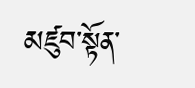མཛུབ་སྟོན་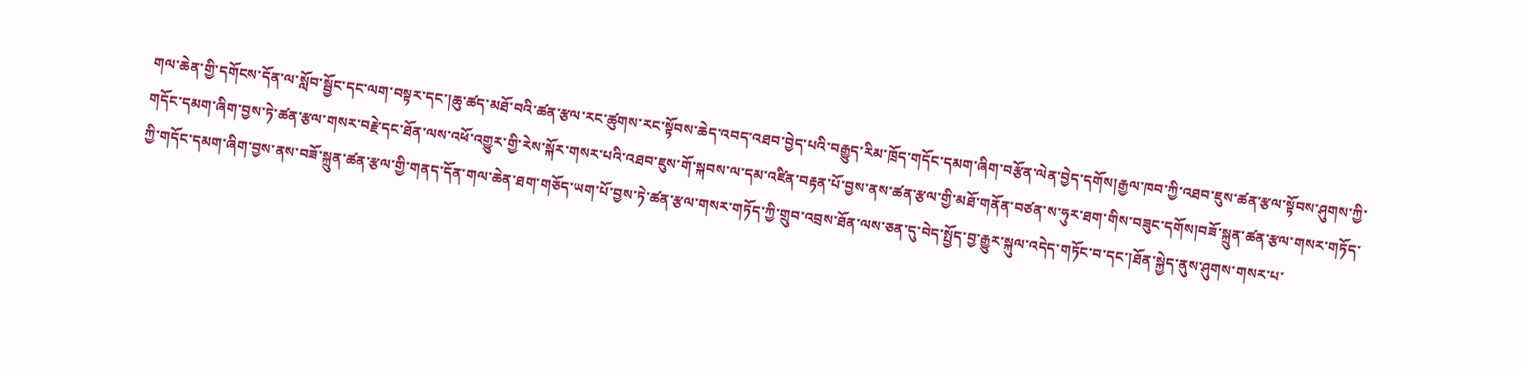གལ་ཆེན་གྱི་དགོངས་དོན་ལ་སློབ་སྦྱོང་དང་ལག་བསྟར་དང་།ཆུ་ཚད་མཐོ་བའི་ཚན་རྩལ་རང་ཚུགས་རང་སྟོབས་ཆེད་འབད་འཐབ་བྱེད་པའི་བརྒྱུད་རིམ་ཁྲོད་གདོང་དམག་ཞིག་བརྩོན་ལེན་བྱེད་དགོས།རྒྱལ་ཁབ་ཀྱི་འཐབ་ཇུས་ཚན་རྩལ་སྟོབས་ཤུགས་ཀྱི་གདོང་དམག་ཞིག་བྱས་ཏེ་ཚན་རྩལ་གསར་བརྗེ་དང་ཐོན་ལས་འཕོ་འགྱུར་གྱི་རེས་སྐོར་གསར་པའི་འཐབ་ཇུས་གོ་སྐབས་ལ་དམ་འཛིན་བརྟན་པོ་བྱས་ནས་ཚན་རྩལ་གྱི་མཐོ་གནོན་བཙན་ས་ཧུར་ཐག་གིས་བཟུང་དགོས།བཟོ་སྐྲུན་ཚན་རྩལ་གསར་གཏོད་ཀྱི་གདོང་དམག་ཞིག་བྱས་ནས་བཟོ་སྐྲུན་ཚན་རྩལ་གྱི་གནད་དོན་གལ་ཆེན་ཐག་གཅོད་ཡག་པོ་བྱས་ཏེ་ཚན་རྩལ་གསར་གཏོད་ཀྱི་གྲུབ་འབྲས་ཐོན་ལས་ཅན་དུ་བེད་སྤྱོད་བྱ་རྒྱུར་སྐུལ་འདེད་གཏོང་བ་དང་།ཐོན་སྐྱེད་ནུས་ཤུགས་གསར་པ་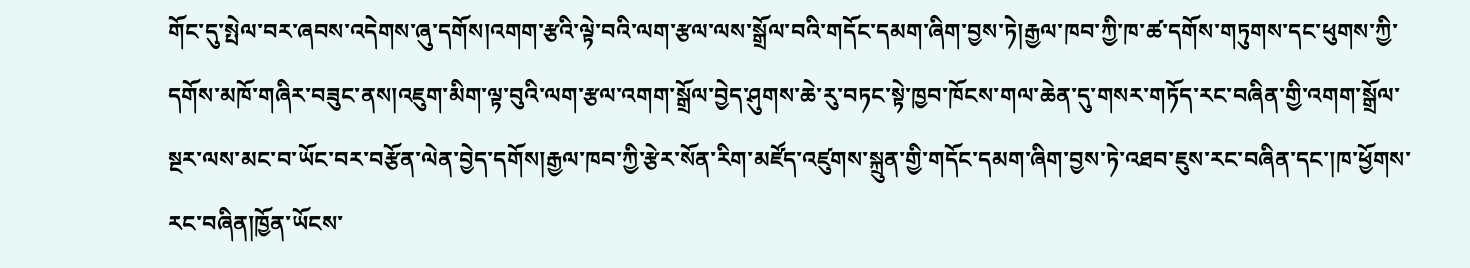གོང་དུ་སྤེལ་བར་ཞབས་འདེགས་ཞུ་དགོས།འགག་རྩའི་ལྟེ་བའི་ལག་རྩལ་ལས་སྒྲོལ་བའི་གདོང་དམག་ཞིག་བྱས་ཏེ།རྒྱལ་ཁབ་ཀྱི་ཁ་ཚ་དགོས་གཏུགས་དང་ཕུགས་ཀྱི་དགོས་མཁོ་གཞིར་བཟུང་ནས།འཇུག་མིག་ལྟ་བུའི་ལག་རྩལ་འགག་སྒྲོལ་བྱེད་ཤུགས་ཆེ་རུ་བཏང་སྟེ་ཁྱབ་ཁོངས་གལ་ཆེན་དུ་གསར་གཏོད་རང་བཞིན་གྱི་འགག་སྒྲོལ་སྔར་ལས་མང་བ་ཡོང་བར་བརྩོན་ལེན་བྱེད་དགོས།རྒྱལ་ཁབ་ཀྱི་རྩེར་སོན་རིག་མཛོད་འཛུགས་སྐྲུན་གྱི་གདོང་དམག་ཞིག་བྱས་ཏེ་འཐབ་ཇུས་རང་བཞིན་དང་།ཁ་ཕྱོགས་རང་བཞིན།ཁྱོན་ཡོངས་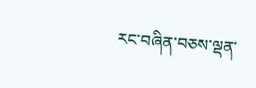རང་བཞིན་བཅས་ལྡན་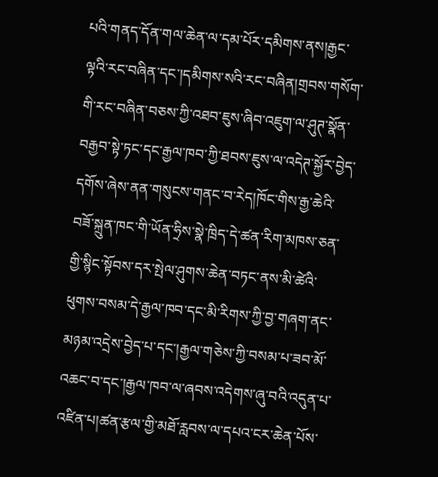པའི་གནད་དོན་གལ་ཆེན་ལ་དམ་པོར་དམིགས་ནས།རྒྱང་ལྟའི་རང་བཞིན་དང་།དམིགས་སའི་རང་བཞིན།གྲབས་གསོག་གི་རང་བཞིན་བཅས་ཀྱི་འཐབ་ཇུས་ཞིབ་འཇུག་ལ་ཤུཊ་སྣོན་བརྒྱབ་སྟེ་ཏང་དང་རྒྱལ་ཁབ་ཀྱི་ཐབས་ཇུས་ལ་འདེཊ་སྐྱོར་བྱེད་དགོས་ཞེས་ནན་གསུངས་གནང་བ་རེད།ཁོང་གིས་རྒྱ་ཆེའི་བཟོ་སྐྲུན་ཁང་གི་ཡོན་ཧྲིས་སྣེ་ཁྲིད་དེ་ཚན་རིག་མཁས་ཅན་གྱི་སྙིང་སྟོབས་དར་སྤེལ་ཤུགས་ཆེན་བཏང་ནས་མི་ཚེའི་ཕུགས་བསམ་དེ་རྒྱལ་ཁབ་དང་མི་རིགས་ཀྱི་བྱ་གཞག་ནང་མཉམ་འདྲེས་བྱེད་པ་དང་།རྒྱལ་གཅེས་ཀྱི་བསམ་པ་ཟབ་མོ་འཆང་བ་དང་།རྒྱལ་ཁབ་ལ་ཞབས་འདེགས་ཞུ་བའི་འདུན་པ་འཛིན་པ།ཚན་རྩལ་གྱི་མཐོ་རླབས་ལ་དཔའ་ངར་ཆེན་པོས་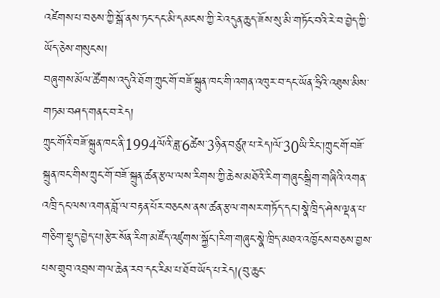འཛེགས་པ་བཅས་ཀྱི་སྒོ་ནས་ཏང་དང་མི་དམངས་ཀྱི་རེ་འདུན་ཆུད་ཟོས་སུ་མི་གཏོང་བའི་རེ་བ་བྱེད་ཀྱི་ཡོད་ཅེས་གསུངས།
བཞུགས་མོལ་ཚོགས་འདུའི་ཐོག་ཀྲུང་གོ་བཟོ་སྐྲུན་ཁང་གི་འགན་འཁུར་བ་དང་ཡོན་ཧྲིའི་འཐུས་མིས་གཏམ་བཤད་གནང་བ་རེད།
ཀྲུང་གོའི་བཟོ་སྐྲུན་ཁང་ནི་1994ལོའི་ཟླ་6ཚེས་3ཉིན་བཙུཊ་པ་རེད།ལོ་30ཡི་རིང་།ཀྲུང་གོ་བཟོ་སྐྲུན་ཁང་གིས་ཀྲུང་གོ་བཟོ་སྐྲུན་ཚན་རྩལ་ལས་རིགས་ཀྱི་ཆེས་མཐོའི་རིག་གཞུང་སྒྲིག་གཞིའི་འགན་འཁྲི་དང་ལས་འགན་བློ་ལ་བརྟན་པོར་བཅངས་ནས་ཚན་རྩལ་གསར་གཏོད་དང་།སྣེ་ཁྲིད་ཤེས་ལྡན་པ་གཅིག་སྡུད་བྱེད་པ།རྩེར་སོན་རིག་མཛོད་འཛུགས་སྐྱོང་།རིག་གཞུང་སྣེ་ཁྲིད་མཐའ་འཁྱོངས་བཅས་བྱས་པས་གྲུབ་འབྲས་གལ་ཆེན་རབ་དང་རིམ་པ་ཐོབ་ཡོད་པ་རེད།(བུ་ཆུང་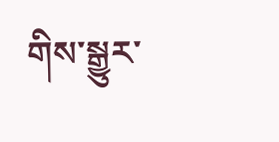གིས་སྒྱུར་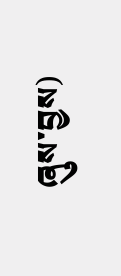ཞུས་བྱས)